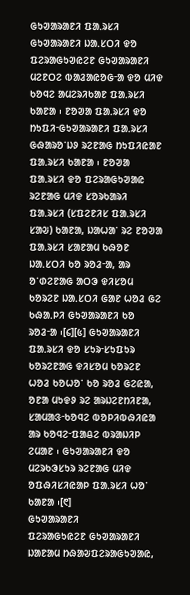ᱜᱩᱣᱟᱨᱟᱱᱤ ᱯᱟᱹᱨᱥᱤ
ᱜᱩᱣᱟᱨᱟᱱᱤ ᱡᱟᱹᱥᱛᱤ ᱫᱚ ᱯᱮᱨᱟᱜᱩᱣᱭᱮᱱ ᱜᱩᱣᱟᱨᱟᱱᱤ ᱢᱮᱱᱛᱮ ᱵᱟᱲᱟᱭᱚᱜᱼᱟ ᱫᱚ ᱢᱤᱫ ᱠᱚᱧᱮ ᱟᱢᱮᱨᱤᱠᱟᱱ ᱯᱟᱹᱨᱥᱤ ᱠᱟᱱᱟ ᱾ ᱱᱚᱣᱟ ᱯᱟᱹᱨᱥᱤ ᱫᱚ ᱴᱩᱯᱤᱼᱜᱩᱣᱟᱨᱟᱱᱤ ᱯᱟᱹᱨᱥᱤ ᱜᱷᱟᱨᱚᱸᱡᱽ ᱨᱮᱱᱟᱜ ᱴᱩᱯᱤᱭᱟᱱ ᱯᱟᱹᱨᱥᱤ ᱠᱟᱱᱟ ᱾ ᱱᱚᱣᱟ ᱯᱟᱹᱨᱥᱤ ᱫᱚ ᱯᱮᱨᱟᱜᱩᱣᱟᱭ ᱨᱮᱱᱟᱜ ᱢᱤᱫ ᱥᱚᱨᱠᱟᱨᱤ ᱯᱟᱹᱨᱥᱤ (ᱥᱯᱮᱱᱤᱥ ᱯᱟᱹᱨᱥᱤ ᱥᱟᱶ) ᱠᱟᱱᱟ, ᱡᱟᱦᱟᱸ ᱨᱮ ᱱᱚᱣᱟ ᱯᱟᱹᱨᱥᱤ ᱥᱟᱱᱟᱢ ᱠᱷᱚᱱ ᱡᱟᱹᱥᱛᱤ ᱠᱚ ᱨᱚᱲᱼᱟ, ᱟᱨ ᱚᱸᱰᱮᱱᱟᱜ ᱟᱛᱳ ᱫᱤᱥᱚᱢ ᱠᱚᱨᱮᱱ ᱡᱟᱹᱥᱛᱤ ᱜᱟᱱ ᱦᱚᱲ ᱜᱮ ᱠᱷᱟᱹᱞᱤ ᱜᱩᱣᱟᱨᱟᱱᱤ ᱠᱚ ᱨᱚᱲᱼᱟ ᱾[᱔][᱕] ᱜᱩᱣᱟᱨᱟᱱᱤ ᱯᱟᱹᱨᱥᱤ ᱫᱚ ᱥᱩᱨᱼᱥᱩᱯᱩᱨ ᱠᱚᱨᱮᱱᱟᱜ ᱫᱤᱥᱚᱢ ᱠᱚᱨᱮᱱ ᱦᱚᱲ ᱠᱚᱦᱚᱸ ᱠᱚ ᱨᱚᱲ ᱜᱮᱭᱟ, ᱚᱱᱟ ᱢᱩᱫᱽ ᱨᱮ ᱟᱨᱡᱮᱱᱴᱤᱱᱟ, ᱥᱟᱢᱟᱝᱼᱠᱚᱧᱮ ᱵᱚᱞᱤᱵᱷᱤᱭᱟ ᱟᱨ ᱠᱚᱧᱮᱼᱯᱟᱪᱮ ᱵᱨᱟᱡᱤᱞ ᱮᱢᱟᱱ ᱾ ᱜᱩᱣᱟᱨᱟᱱᱤ ᱫᱚ ᱢᱮᱨᱠᱳᱥᱩᱨ ᱨᱮᱱᱟᱜ ᱢᱤᱫ ᱚᱯᱷᱤᱥᱤᱭᱟᱞ ᱯᱟᱹᱨᱥᱤ ᱦᱚᱸ ᱠᱟᱱᱟ ᱾[᱖]
ᱜᱩᱣᱟᱨᱟᱱᱤ
ᱯᱮᱨᱟᱜᱩᱭᱮᱱ ᱜᱩᱣᱟᱨᱟᱱᱤ
ᱡᱟᱱᱟᱢ ᱴᱷᱟᱶᱯᱮᱨᱟᱜᱩᱣᱟᱭ,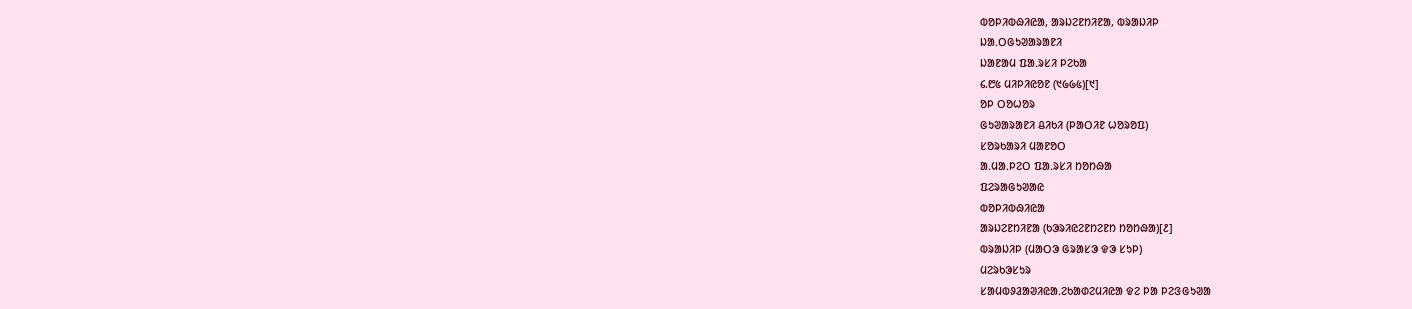ᱵᱚᱞᱤᱵᱷᱤᱭᱟ, ᱟᱨᱡᱮᱱᱴᱤᱱᱟ, ᱵᱨᱟᱡᱤᱞ
ᱡᱟᱹᱛᱜᱩᱣᱟᱨᱟᱱᱤ
ᱡᱟᱱᱟᱢ ᱯᱟᱹᱨᱥᱤ ᱞᱮᱠᱟ
᱔.᱘᱕ ᱢᱤᱞᱤᱭᱚᱱ (᱑᱙᱙᱕)[᱑]
ᱚᱞ ᱛᱚᱦᱚᱨ
ᱜᱩᱣᱟᱨᱟᱱᱤ ᱪᱤᱠᱤ (ᱞᱟᱛᱤᱱ ᱦᱚᱨᱚᱯ)
ᱥᱚᱨᱠᱟᱨᱤ ᱢᱟᱱᱚᱛ
ᱟᱹᱢᱟᱹᱞᱮᱛ ᱯᱟᱹᱨᱥᱤ ᱴᱚᱴᱷᱟ
ᱯᱮᱨᱟᱜᱩᱣᱟᱭ
ᱵᱚᱞᱤᱵᱷᱤᱭᱟ
ᱟᱨᱡᱮᱱᱴᱤᱱᱟ (ᱠᱳᱨᱤᱭᱮᱱᱴᱮᱱᱴ ᱴᱚᱴᱷᱟ)[᱒]
ᱵᱨᱟᱡᱤᱞ (ᱢᱟᱛᱳ ᱜᱨᱟᱥᱳ ᱫᱳ ᱥᱩᱞ)
ᱢᱮᱨᱠᱳᱥᱩᱨ
ᱥᱟᱢᱵᱽᱲᱟᱣᱤᱭᱟᱹᱮᱠᱟᱰᱮᱢᱤᱭᱟ ᱫᱮ ᱞᱟ ᱞᱮᱝᱜᱩᱣᱟ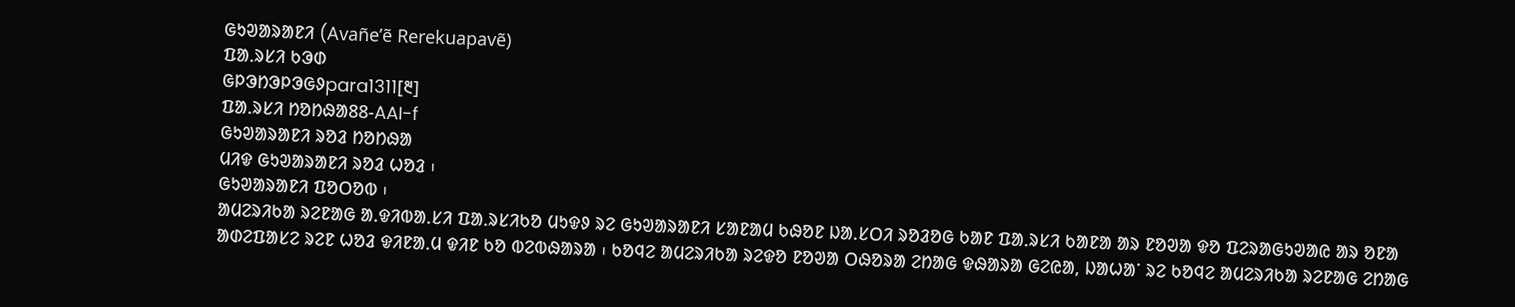ᱜᱩᱣᱟᱨᱟᱱᱤ (Avañeʼẽ Rerekuapavẽ)
ᱯᱟᱹᱨᱥᱤ ᱠᱳᱰ
ᱜᱞᱳᱴᱳᱞᱳᱜᱽpara1311[᱓]
ᱯᱟᱹᱨᱥᱤ ᱴᱚᱴᱷᱟ88-AAI-f
ᱜᱩᱣᱟᱨᱟᱱᱤ ᱨᱚᱲ ᱴᱚᱴᱷᱟ
ᱢᱤᱫ ᱜᱩᱣᱟᱨᱟᱱᱤ ᱨᱚᱲ ᱦᱚᱲ ᱾
ᱜᱩᱣᱟᱨᱟᱱᱤ ᱯᱚᱛᱚᱵ ᱾
ᱟᱢᱮᱨᱤᱠᱟ ᱨᱮᱱᱟᱜ ᱟᱹᱫᱤᱵᱟᱹᱥᱤ ᱯᱟᱹᱨᱥᱤᱠᱚ ᱢᱩᱫᱽ ᱨᱮ ᱜᱩᱣᱟᱨᱟᱱᱤ ᱥᱟᱱᱟᱢ ᱠᱷᱚᱱ ᱡᱟᱹᱥᱛᱤ ᱨᱚᱲᱚᱜ ᱠᱟᱱ ᱯᱟᱹᱨᱥᱤ ᱠᱟᱱᱟ ᱟᱨ ᱱᱚᱣᱟ ᱫᱚ ᱯᱮᱨᱟᱜᱩᱣᱟᱭ ᱟᱨ ᱚᱱᱟ ᱟᱰᱮᱯᱟᱥᱮ ᱨᱮᱱ ᱦᱚᱲ ᱫᱤᱱᱟᱹᱢ ᱫᱤᱱ ᱠᱚ ᱵᱮᱵᱷᱟᱨᱟ ᱾ ᱠᱚᱧᱮ ᱟᱢᱮᱨᱤᱠᱟ ᱨᱮᱫᱚ ᱱᱚᱣᱟ ᱛᱷᱚᱨᱟ ᱮᱴᱟᱜ ᱫᱷᱟᱨᱟ ᱜᱮᱭᱟ, ᱡᱟᱦᱟᱸ ᱨᱮ ᱠᱚᱧᱮ ᱟᱢᱮᱨᱤᱠᱟ ᱨᱮᱱᱟᱜ ᱮᱴᱟᱜ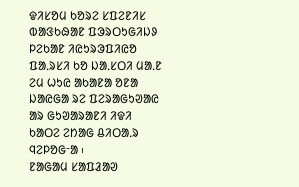ᱫᱤᱥᱚᱢ ᱠᱚᱨᱮ ᱥᱯᱮᱱᱤᱥ ᱵᱟᱝᱠᱷᱟᱱ ᱯᱳᱨᱛᱩᱜᱤᱡᱽ ᱞᱮᱠᱟᱱ ᱤᱭᱩᱨᱳᱯᱤᱭᱚ ᱯᱟᱹᱨᱥᱤ ᱠᱚ ᱡᱟᱹᱥᱛᱤ ᱢᱟᱹᱱ ᱮᱢ ᱦᱩᱭ ᱟᱠᱟᱱᱟ ᱚᱱᱟ ᱡᱟᱭᱜᱟ ᱨᱮ ᱯᱮᱨᱟᱜᱩᱣᱟᱭ ᱟᱨ ᱜᱩᱣᱟᱨᱟᱱᱤ ᱤᱫᱤ ᱠᱟᱛᱮ ᱮᱴᱟᱜ ᱪᱤᱛᱟᱹᱨ ᱧᱮᱞᱚᱜᱼᱟ ᱾
ᱱᱟᱜᱟᱢ ᱥᱟᱯᱲᱟᱣ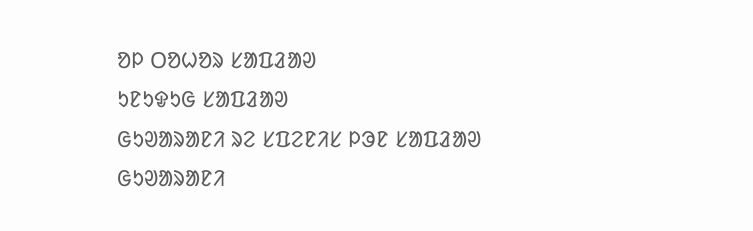ᱚᱞ ᱛᱚᱦᱚᱨ ᱥᱟᱯᱲᱟᱣ
ᱩᱱᱩᱫᱩᱜ ᱥᱟᱯᱲᱟᱣ
ᱜᱩᱣᱟᱨᱟᱱᱤ ᱨᱮ ᱥᱯᱮᱱᱤᱥ ᱞᱳᱱ ᱥᱟᱯᱲᱟᱣ
ᱜᱩᱣᱟᱨᱟᱱᱤ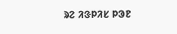ᱨᱮ ᱤᱝᱞᱤᱥ ᱞᱳᱱ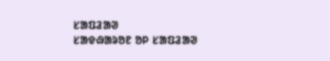ᱥᱟᱯᱲᱟᱣ
ᱥᱟᱫᱷᱟᱨᱚᱱ ᱚᱞ ᱥᱟᱯᱲᱟᱣ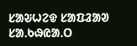ᱥᱟᱶᱦᱮᱫ ᱥᱟᱯᱲᱟᱣ
ᱥᱟᱹᱠᱷᱭᱟᱹᱛ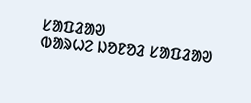ᱥᱟᱯᱲᱟᱣ
ᱵᱟᱨᱦᱮ ᱡᱚᱱᱚᱲ ᱥᱟᱯᱲᱟᱣ